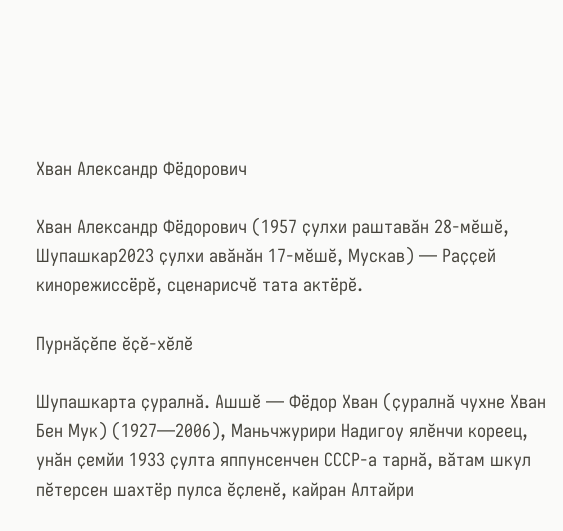Хван Александр Фёдорович

Хван Александр Фёдорович (1957 ҫулхи раштавӑн 28-мӗшӗ, Шупашкар2023 ҫулхи авӑнӑн 17-мӗшӗ, Мускав) — Раҫҫей кинорежиссёрӗ, сценарисчӗ тата актёрӗ.

Пурнӑҫӗпе ӗҫӗ-хӗлӗ

Шупашкарта ҫуралнӑ. Ашшӗ — Фёдор Хван (ҫуралнӑ чухне Хван Бен Мук) (1927—2006), Маньчжурири Надигоу ялӗнчи кореец, унӑн ҫемйи 1933 ҫулта яппунсенчен СССР-а тарнӑ, вӑтам шкул пӗтерсен шахтёр пулса ӗҫленӗ, кайран Алтайри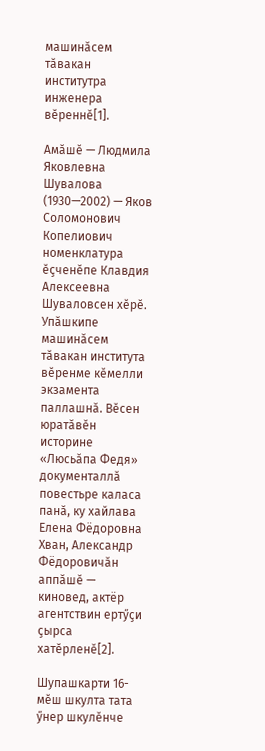машинӑсем тӑвакан институтра инженера вӗреннӗ[1].

Амӑшӗ — Людмила Яковлевна Шувалова (1930—2002) — Яков Соломонович Копелиович номенклатура ӗҫченӗпе Клавдия Алексеевна Шуваловсен хӗрӗ. Упӑшкипе машинӑсем тӑвакан института вӗренме кӗмелли экзамента паллашнӑ. Вӗсен юратӑвӗн историне «Люсьӑпа Федя» документаллӑ повестьре каласа панӑ, ку хайлава Елена Фёдоровна Хван, Александр Фёдоровичӑн аппӑшӗ — киновед, актёр агентствин ертӳҫи ҫырса хатӗрленӗ[2].

Шупашкарти 16-мӗш шкулта тата ӳнер шкулӗнче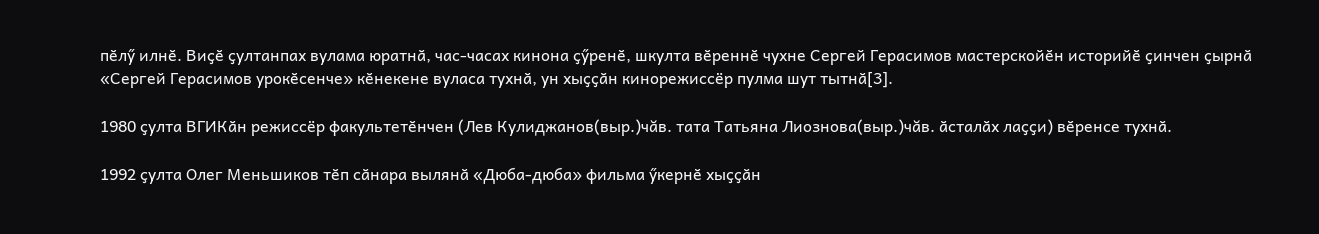пӗлӳ илнӗ. Виҫӗ ҫултанпах вулама юратнӑ, час-часах кинона ҫӳренӗ, шкулта вӗреннӗ чухне Сергей Герасимов мастерскойӗн историйӗ ҫинчен ҫырнӑ «Сергей Герасимов урокӗсенче» кӗнекене вуласа тухнӑ, ун хыҫҫӑн кинорежиссёр пулма шут тытнӑ[3].

1980 ҫулта ВГИКӑн режиссёр факультетӗнчен (Лев Кулиджанов(выр.)чăв. тата Татьяна Лиознова(выр.)чăв. ӑсталӑх лаҫҫи) вӗренсе тухнӑ.

1992 ҫулта Олег Меньшиков тӗп сӑнара вылянӑ «Дюба-дюба» фильма ӳкернӗ хыҫҫӑн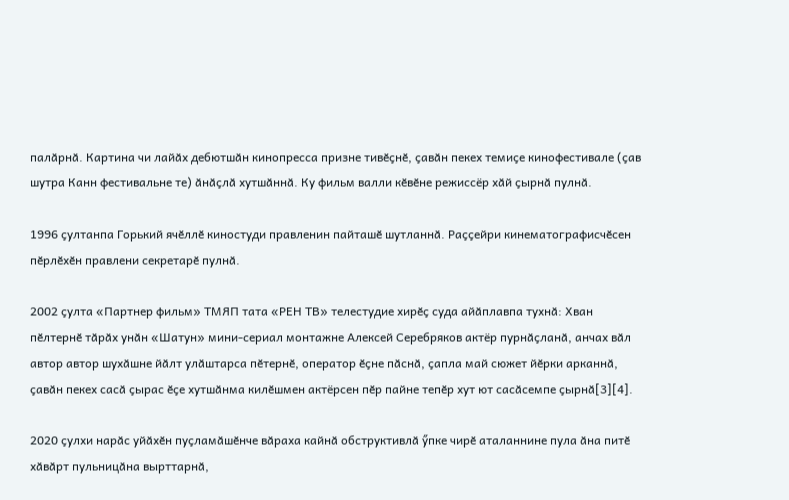палӑрнӑ. Картина чи лайӑх дебютшӑн кинопресса призне тивӗҫнӗ, ҫавӑн пекех темиҫе кинофестивале (ҫав шутра Канн фестивальне те) ӑнӑҫлӑ хутшӑннӑ. Ку фильм валли кӗвӗне режиссёр хӑй ҫырнӑ пулнӑ.

1996 ҫултанпа Горький ячӗллӗ киностуди правленин пайташӗ шутланнӑ. Раҫҫейри кинематографисчӗсен пӗрлӗхӗн правлени секретарӗ пулнӑ.

2002 ҫулта «Партнер фильм» ТМЯП тата «РЕН ТВ» телестудие хирӗҫ суда айӑплавпа тухнӑ: Хван пӗлтернӗ тӑрӑх унӑн «Шатун» мини-сериал монтажне Алексей Серебряков актёр пурнӑҫланӑ, анчах вӑл автор автор шухӑшне йӑлт улӑштарса пӗтернӗ, оператор ӗҫне пӑснӑ, ҫапла май сюжет йӗрки арканнӑ, ҫавӑн пекех сасӑ ҫырас ӗҫе хутшӑнма килӗшмен актёрсен пӗр пайне тепӗр хут ют сасӑсемпе ҫырнӑ[3][4].

2020 ҫулхи нарӑс уйӑхӗн пуҫламӑшӗнче вӑраха кайнӑ обструктивлӑ ӳпке чирӗ аталаннине пула ӑна питӗ хӑвӑрт пульницӑна вырттарнӑ,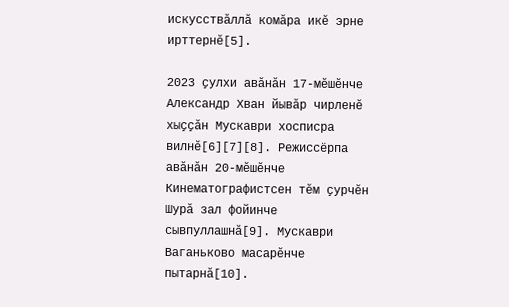искусствӑллӑ комӑра икӗ эрне ирттернӗ[5].

2023 ҫулхи авӑнӑн 17-мӗшӗнче Александр Хван йывӑр чирленӗ хыҫҫӑн Мускаври хосписра вилнӗ[6][7][8]. Режиссёрпа авӑнӑн 20-мӗшӗнче Кинематографистсен тӗм ҫурчӗн Шурӑ зал фойинче сывпуллашнӑ[9]. Мускаври Ваганьково масарӗнче пытарнӑ[10].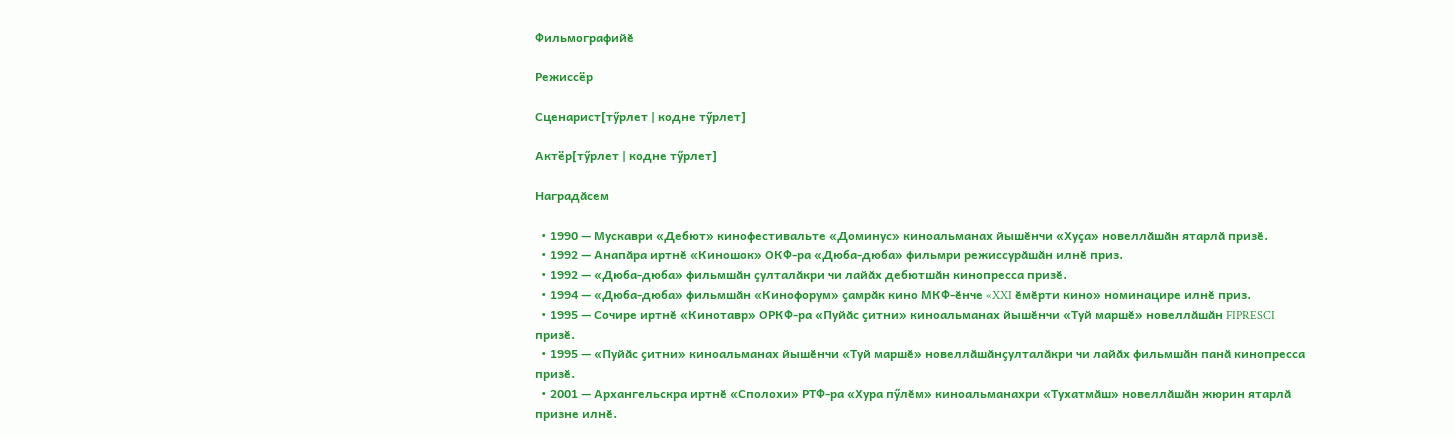Фильмографийӗ

Режиссёр

Сценарист[тӳрлет | кодне тӳрлет]

Актёр[тӳрлет | кодне тӳрлет]

Наградӑсем

  • 1990 — Мускаври «Дебют» кинофестивальте «Доминус» киноальманах йышӗнчи «Хуҫа» новеллӑшӑн ятарлӑ призӗ.
  • 1992 — Анапӑра иртнӗ «Киношок» ОКФ-ра «Дюба-дюба» фильмри режиссурӑшӑн илнӗ приз.
  • 1992 — «Дюба-дюба» фильмшӑн ҫулталӑкри чи лайӑх дебютшӑн кинопресса призӗ.
  • 1994 — «Дюба-дюба» фильмшӑн «Кинофорум» ҫамрӑк кино МКФ-ӗнче «XXI ӗмӗрти кино» номинацире илнӗ приз.
  • 1995 — Сочире иртнӗ «Кинотавр» ОРКФ-ра «Пуйӑс ҫитни» киноальманах йышӗнчи «Туй маршӗ» новеллӑшӑн FIPRESCI призӗ.
  • 1995 — «Пуйӑс ҫитни» киноальманах йышӗнчи «Туй маршӗ» новеллӑшӑнҫулталӑкри чи лайӑх фильмшӑн панӑ кинопресса призӗ.
  • 2001 — Архангельскра иртнӗ «Сполохи» РТФ-ра «Хура пӳлӗм» киноальманахри «Тухатмӑш» новеллӑшӑн жюрин ятарлӑ призне илнӗ.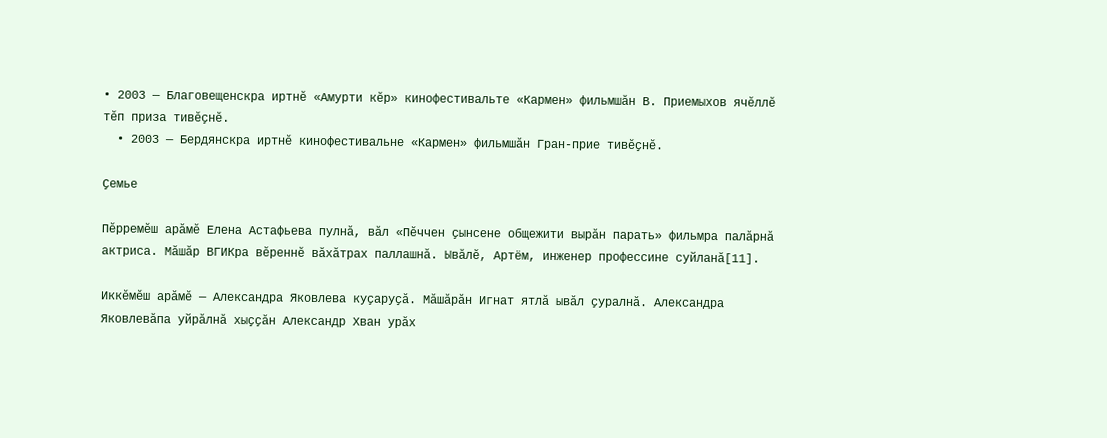• 2003 — Благовещенскра иртнӗ «Амурти кӗр» кинофестивальте «Кармен» фильмшӑн В. Приемыхов ячӗллӗ тӗп приза тивӗҫнӗ.
  • 2003 — Бердянскра иртнӗ кинофестивальне «Кармен» фильмшӑн Гран-прие тивӗҫнӗ.

Ҫемье

Пӗрремӗш арӑмӗ Елена Астафьева пулнӑ, вӑл «Пӗччен ҫынсене общежити вырӑн парать» фильмра палӑрнӑ актриса. Мӑшӑр ВГИКра вӗреннӗ вӑхӑтрах паллашнӑ. Ывӑлӗ, Артём, инженер профессине суйланӑ[11].

Иккӗмӗш арӑмӗ — Александра Яковлева куҫаруҫӑ. Мӑшӑрӑн Игнат ятлӑ ывӑл ҫуралнӑ. Александра Яковлевӑпа уйрӑлнӑ хыҫҫӑн Александр Хван урӑх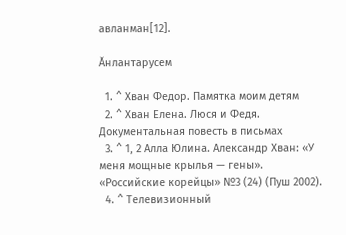авланман[12].

Ӑнлантарусем

  1. ^ Хван Федор. Памятка моим детям
  2. ^ Хван Елена. Люся и Федя. Документальная повесть в письмах
  3. ^ 1, 2 Алла Юлина. Александр Хван: «У меня мощные крылья — гены». «Российские корейцы» №3 (24) (Пуш 2002).
  4. ^ Телевизионный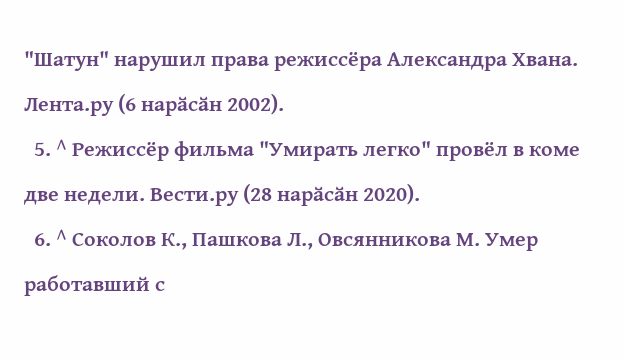"Шатун" нарушил права режиссёра Александра Хвана. Лента.ру (6 нарӑсӑн 2002).
  5. ^ Режиссёр фильма "Умирать легко" провёл в коме две недели. Вести.ру (28 нарӑсӑн 2020).
  6. ^ Соколов К., Пашкова Л., Овсянникова М. Умер работавший с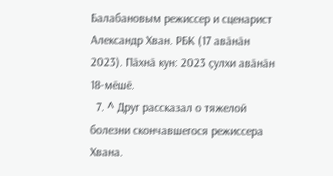Балабановым режиссер и сценарист Александр Хван. РБК (17 авӑнӑн 2023). Пӑхнӑ кун: 2023 ҫулхи авӑнӑн 18-мӗшӗ.
  7. ^ Друг рассказал о тяжелой болезни скончавшегося режиссера Хвана.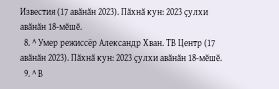Известия (17 авӑнӑн 2023). Пӑхнӑ кун: 2023 ҫулхи авӑнӑн 18-мӗшӗ.
  8. ^ Умер режиссёр Александр Хван. ТВ Центр (17 авӑнӑн 2023). Пӑхнӑ кун: 2023 ҫулхи авӑнӑн 18-мӗшӗ.
  9. ^ В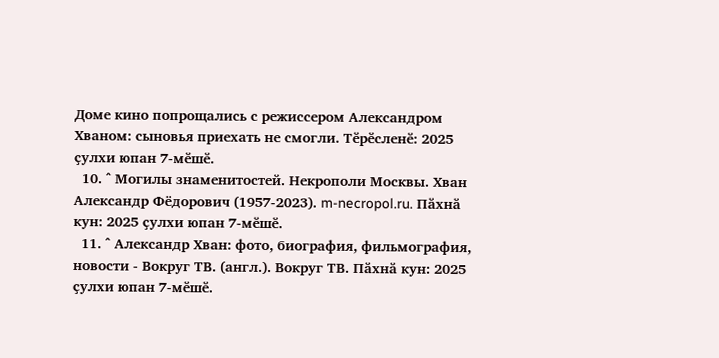Доме кино попрощались с режиссером Александром Хваном: сыновья приехать не смогли. Тӗрӗсленӗ: 2025 ҫулхи юпан 7-мӗшӗ.
  10. ^ Могилы знаменитостей. Некрополи Москвы. Хван Александр Фёдорович (1957-2023). m-necropol.ru. Пӑхнӑ кун: 2025 ҫулхи юпан 7-мӗшӗ.
  11. ^ Александр Хван: фото, биография, фильмография, новости - Вокруг ТВ. (англ.). Вокруг ТВ. Пӑхнӑ кун: 2025 ҫулхи юпан 7-мӗшӗ.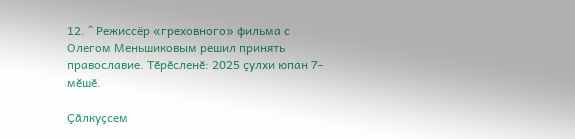12. ^ Режиссёр «греховного» фильма с Олегом Меньшиковым решил принять православие. Тӗрӗсленӗ: 2025 ҫулхи юпан 7-мӗшӗ.

Ҫӑлкуҫсем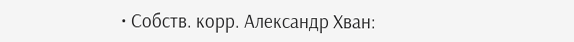• Собств. корр. Александр Хван: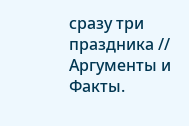сразу три праздника // Аргументы и Факты.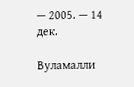— 2005. — 14 дек.

Вуламалли